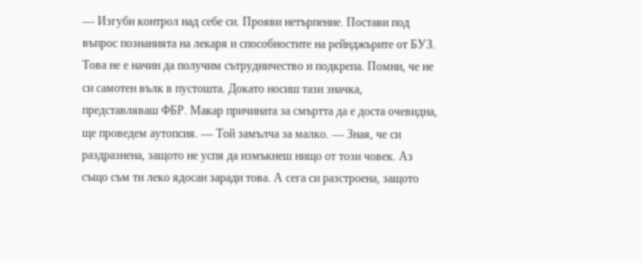— Изгуби контрол над себе си. Прояви нетърпение. Постави под въпрос познанията на лекаря и способностите на рейнджърите от БУЗ. Това не е начин да получим сътрудничество и подкрепа. Помни, че не си самотен вълк в пустошта. Докато носиш тази значка, представляваш ФБР. Макар причината за смъртта да е доста очевидна, ще проведем аутопсия. — Той замълча за малко. — Зная, че си раздразнена, защото не успя да измъкнеш нищо от този човек. Аз също съм ти леко ядосан заради това. А сега си разстроена, защото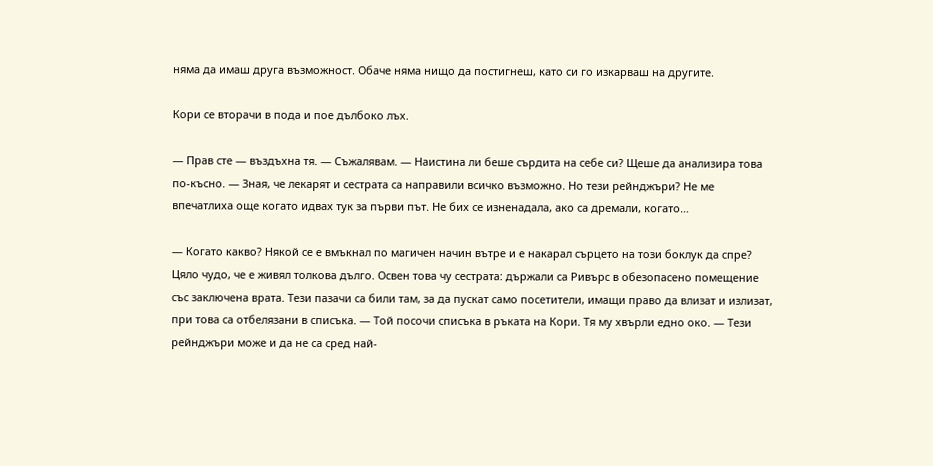няма да имаш друга възможност. Обаче няма нищо да постигнеш, като си го изкарваш на другите.

Кори се вторачи в пода и пое дълбоко лъх.

— Прав сте — въздъхна тя. — Съжалявам. — Наистина ли беше сърдита на себе си? Щеше да анализира това по-късно. — Зная, че лекарят и сестрата са направили всичко възможно. Но тези рейнджъри? Не ме впечатлиха още когато идвах тук за първи път. Не бих се изненадала, ако са дремали, когато…

— Когато какво? Някой се е вмъкнал по магичен начин вътре и е накарал сърцето на този боклук да спре? Цяло чудо, че е живял толкова дълго. Освен това чу сестрата: държали са Ривърс в обезопасено помещение със заключена врата. Тези пазачи са били там, за да пускат само посетители, имащи право да влизат и излизат, при това са отбелязани в списъка. — Той посочи списъка в ръката на Кори. Тя му хвърли едно око. — Тези рейнджъри може и да не са сред най-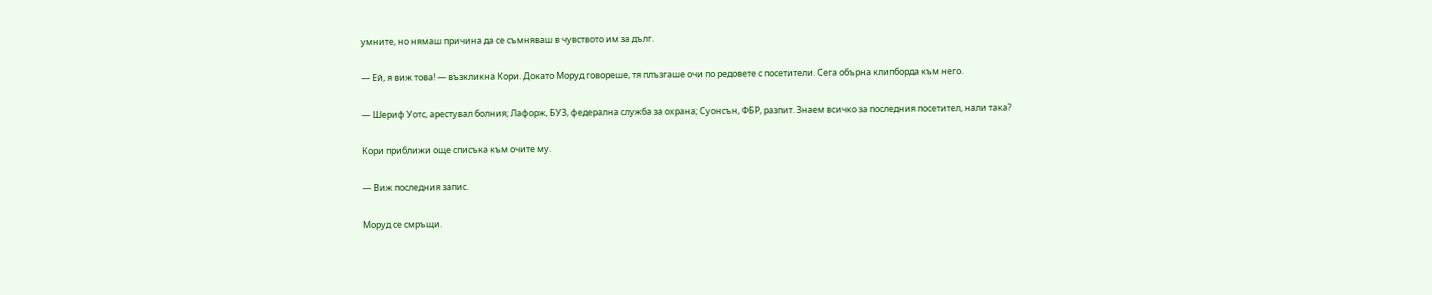умните, но нямаш причина да се съмняваш в чувството им за дълг.

— Ей, я виж това! — възкликна Кори. Докато Моруд говореше, тя плъзгаше очи по редовете с посетители. Сега обърна клипборда към него.

— Шериф Уотс, арестувал болния; Лафорж, БУЗ, федерална служба за охрана; Суонсън, ФБР, разпит. Знаем всичко за последния посетител, нали така?

Кори приближи още списъка към очите му.

— Виж последния запис.

Моруд се смръщи.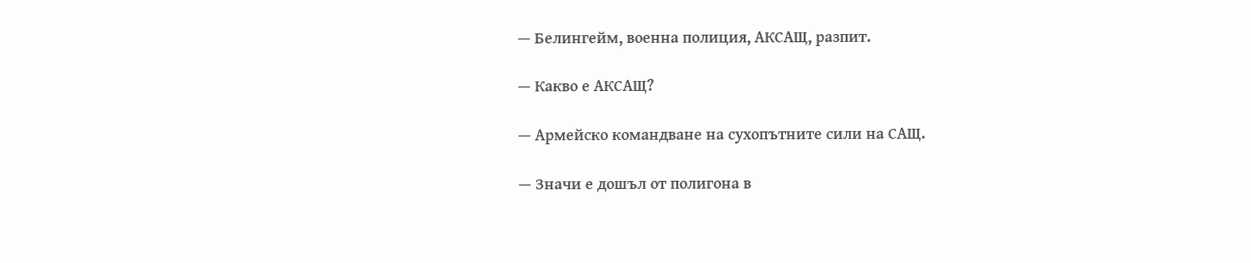— Белингейм, военна полиция, АКСАЩ, разпит.

— Какво е АКСАЩ?

— Армейско командване на сухопътните сили на САЩ.

— Значи е дошъл от полигона в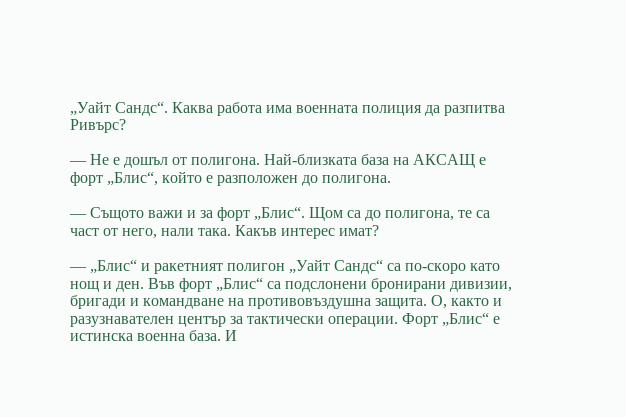„Уайт Сандс“. Каква работа има военната полиция да разпитва Ривърс?

— Не е дошъл от полигона. Най-близката база на АКСАЩ е форт „Блис“, който е разположен до полигона.

— Същото важи и за форт „Блис“. Щом са до полигона, те са част от него, нали така. Какъв интерес имат?

— „Блис“ и ракетният полигон „Уайт Сандс“ са по-скоро като нощ и ден. Във форт „Блис“ са подслонени бронирани дивизии, бригади и командване на противовъздушна защита. О, както и разузнавателен център за тактически операции. Форт „Блис“ е истинска военна база. И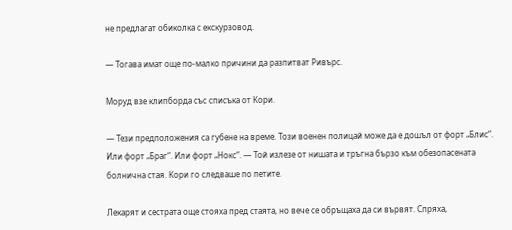не предлагат обиколка с екскурзовод.

— Тогава имат още по-малко причини да разпитват Ривърс.

Моруд взе клипборда със списъка от Кори.

— Тези предположения са губене на време. Този военен полицай може да е дошъл от форт „Блис“. Или форт „Браг“. Или форт „Нокс“. — Той излезе от нишата и тръгна бързо към обезопасената болнична стая. Кори го следваше по петите.

Лекарят и сестрата още стояха пред стаята, но вече се обръщаха да си вървят. Спряха,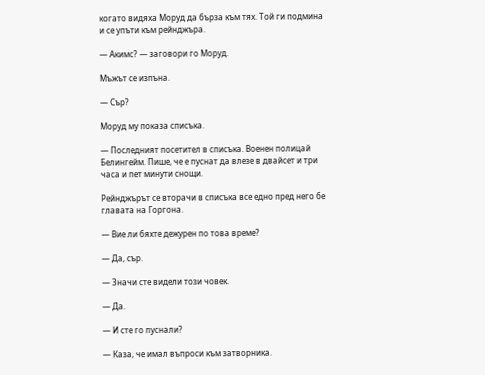когато видяха Моруд да бърза към тях. Той ги подмина и се упъти към рейнджъра.

— Акимс? — заговори го Моруд.

Мъжът се изпъна.

— Сър?

Моруд му показа списъка.

— Последният посетител в списъка. Военен полицай Белингейм. Пише, че е пуснат да влезе в двайсет и три часа и пет минути снощи.

Рейнджърът се вторачи в списъка все едно пред него бе главата на Горгона.

— Вие ли бяхте дежурен по това време?

— Да, сър.

— Значи сте видели този човек.

— Да.

— И сте го пуснали?

— Каза, че имал въпроси към затворника.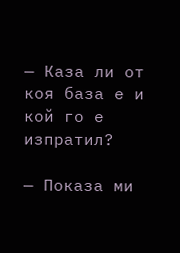— Каза ли от коя база е и кой го е изпратил?

— Показа ми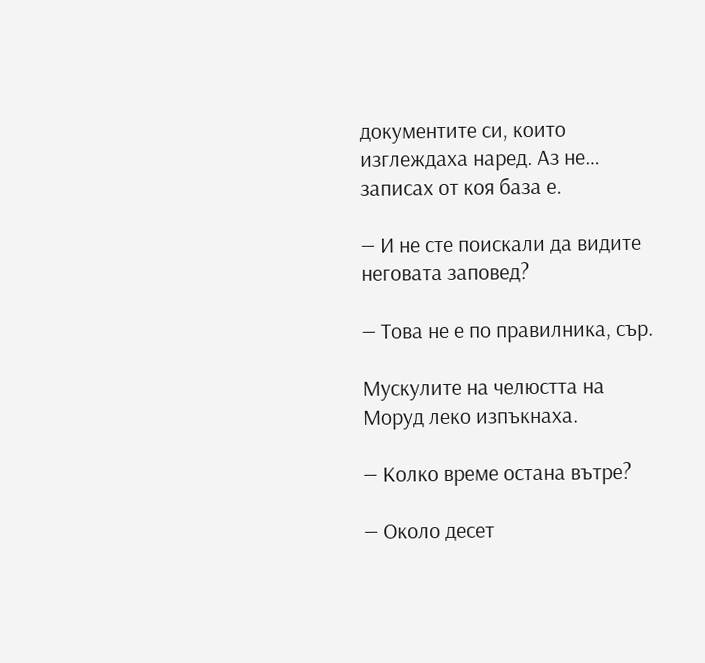документите си, които изглеждаха наред. Аз не… записах от коя база е.

— И не сте поискали да видите неговата заповед?

— Това не е по правилника, сър.

Мускулите на челюстта на Моруд леко изпъкнаха.

— Колко време остана вътре?

— Около десет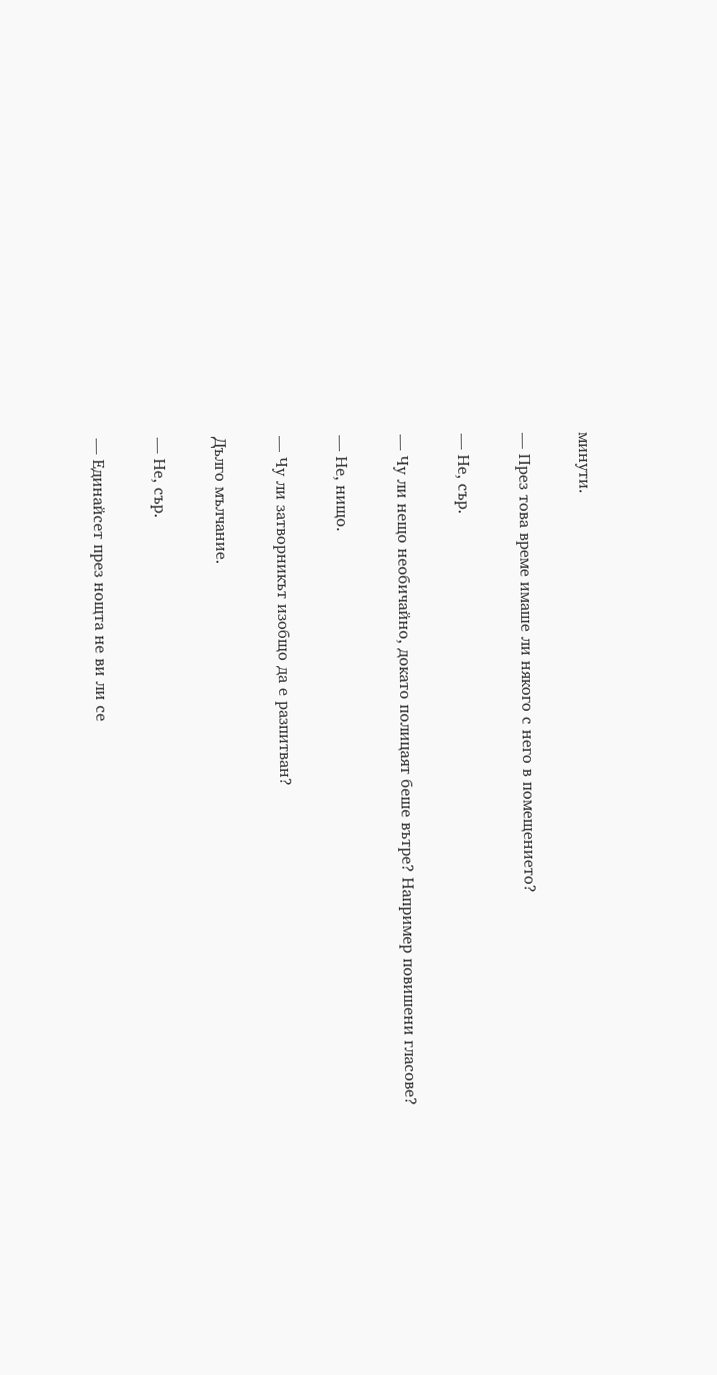минути.

— През това време имаше ли някого с него в помещението?

— Не, сър.

— Чу ли нещо необичайно, докато полицаят беше вътре? Например повишени гласове?

— Не, нищо.

— Чу ли затворникът изобщо да е разпитван?

Дълго мълчание.

— Не, сър.

— Единайсет през нощта не ви ли се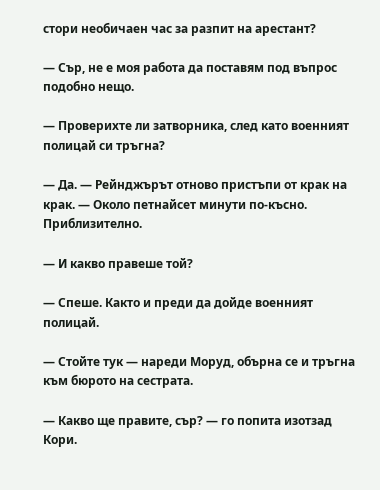стори необичаен час за разпит на арестант?

— Сър, не е моя работа да поставям под въпрос подобно нещо.

— Проверихте ли затворника, след като военният полицай си тръгна?

— Да. — Рейнджърът отново пристъпи от крак на крак. — Около петнайсет минути по-късно. Приблизително.

— И какво правеше той?

— Спеше. Както и преди да дойде военният полицай.

— Стойте тук — нареди Моруд, обърна се и тръгна към бюрото на сестрата.

— Какво ще правите, сър? — го попита изотзад Кори.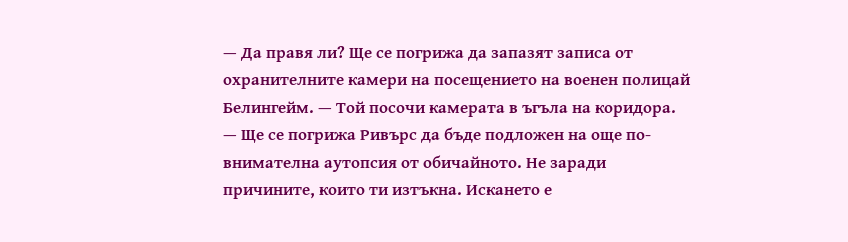— Да правя ли? Ще се погрижа да запазят записа от охранителните камери на посещението на военен полицай Белингейм. — Той посочи камерата в ъгъла на коридора. — Ще се погрижа Ривърс да бъде подложен на още по-внимателна аутопсия от обичайното. Не заради причините, които ти изтъкна. Искането е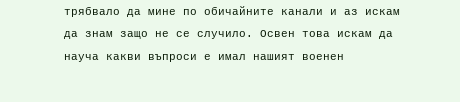трябвало да мине по обичайните канали и аз искам да знам защо не се случило. Освен това искам да науча какви въпроси е имал нашият военен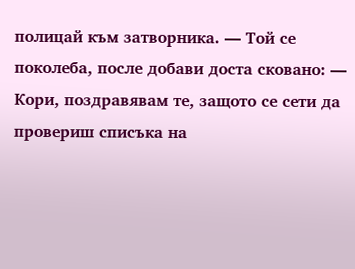полицай към затворника. — Той се поколеба, после добави доста сковано: — Кори, поздравявам те, защото се сети да провериш списъка на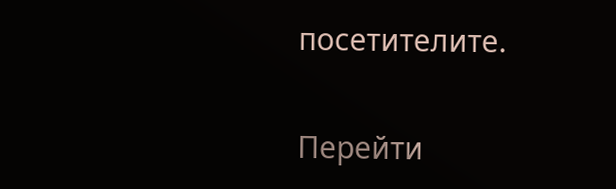посетителите.

Перейти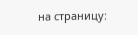на страницу: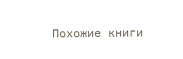Похожие книги